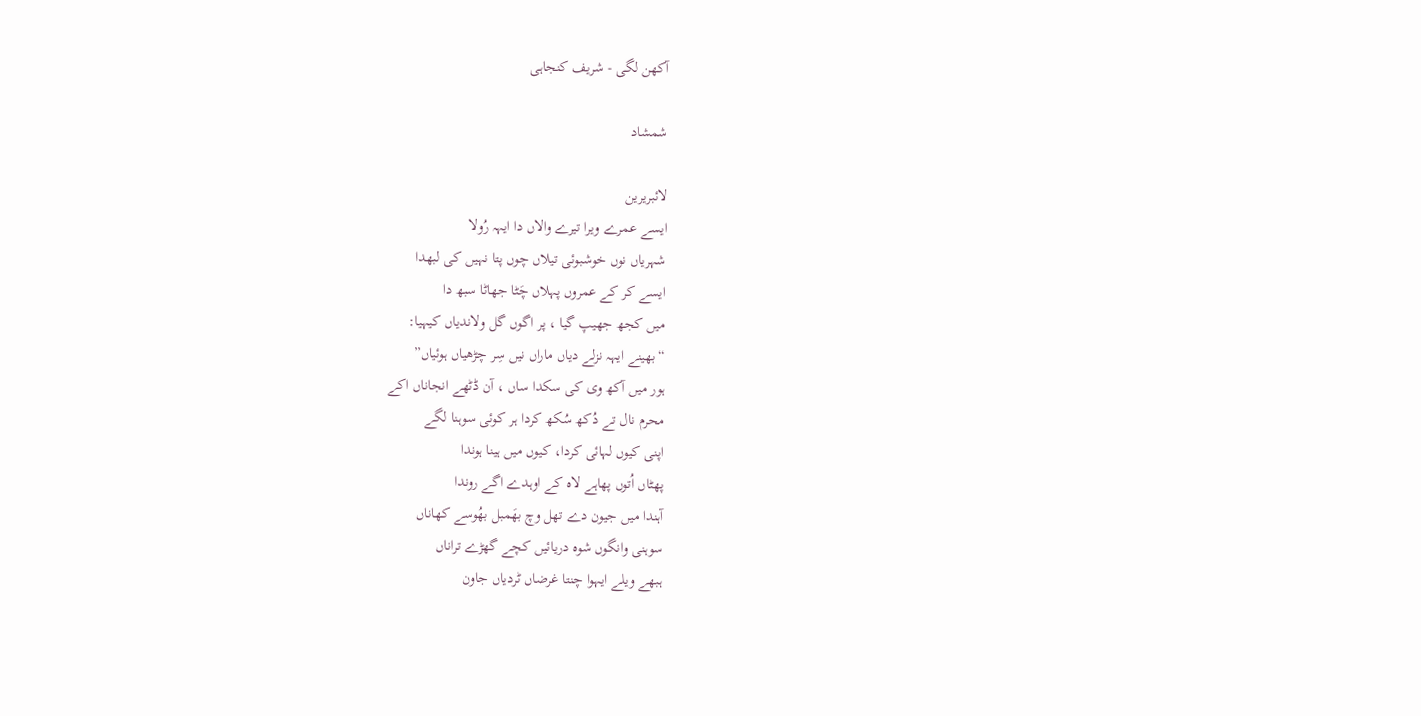آکھن لگی - شریف کنجاہی

شمشاد

لائبریرین
ایسے عمرے ویرا تیرے والاں دا ایہہ رُولا
شہریاں نوں خوشبوئی تیلاں چوں پتا نہیں کی لبھدا
ایسے کر کے عمروں پہلاں چَٹا جھاٹا سبھ دا
میں کجھ جھیپ گیا ، پر اگوں گل ولاندیاں کیہیا:
“بھینے ایہہ نزلے دیاں ماراں نیں سِر چڑھیاں ہوئیاں”
ہور میں آکھ وی کی سکدا ساں ، آن ڈٹھے انجاناں اکے
محرم نال تے دُکھ سُکھ کردا ہر کوئی سوہنا لگے
اپنی کیوں لہائی کردا، کیوں میں ہینا ہوندا
پھٹاں اُتوں پھاہے لاہ کے اوہدے اگے روندا
آہندا میں جیون دے تھل وچ بھَمبل بھُوسے کھاناں
سوہنی وانگوں شوہ دریائیں کچے گھڑے تراناں
ہبھے ویلے ایہوا چنتا غرضاں ٹردیاں جاون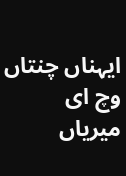ایہناں چنتاں وچ ای میریاں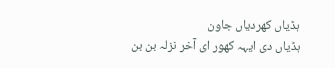ہڈیاں کھردیاں جاون
ہڈیاں دی ایہہ کھور ای آخر نزلہ بن بن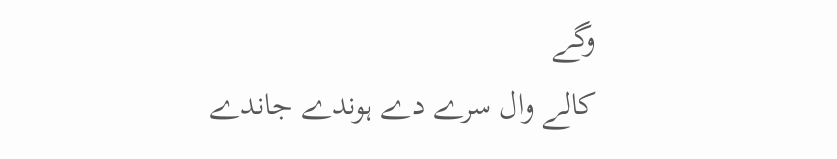وگے
کالے وال سرے دے ہوندے جاندے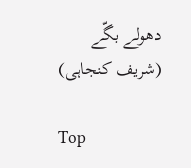دھولے بگّے
(شریف کنجاہی)

Top